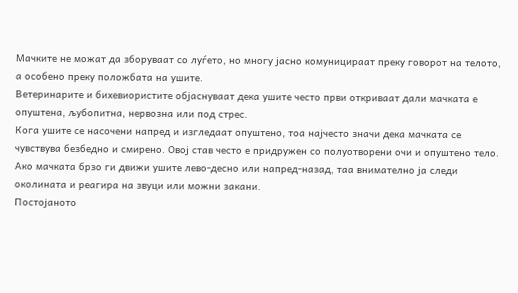Мачките не можат да зборуваат со луѓето, но многу јасно комуницираат преку говорот на телото, а особено преку положбата на ушите.
Ветеринарите и бихевиористите објаснуваат дека ушите често први откриваат дали мачката е опуштена, љубопитна, нервозна или под стрес.
Кога ушите се насочени напред и изгледаат опуштено, тоа најчесто значи дека мачката се чувствува безбедно и смирено. Овој став често е придружен со полуотворени очи и опуштено тело.
Ако мачката брзо ги движи ушите лево-десно или напред-назад, таа внимателно ја следи околината и реагира на звуци или можни закани.
Постојаното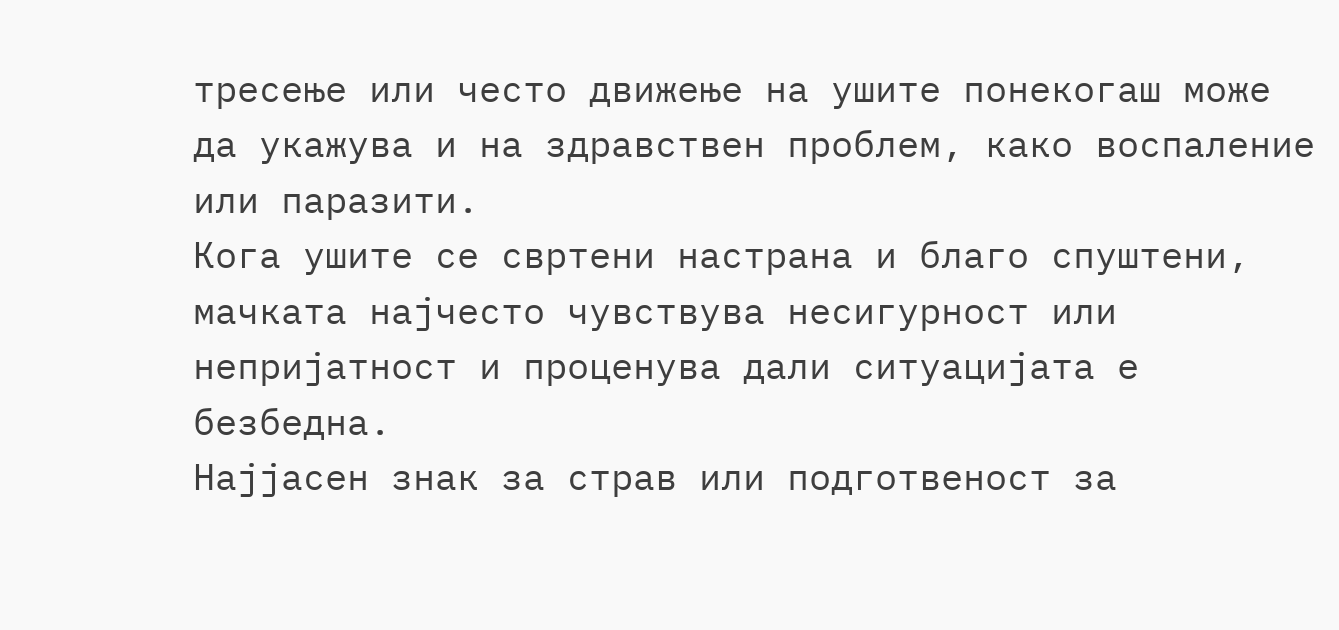тресење или често движење на ушите понекогаш може да укажува и на здравствен проблем, како воспаление или паразити.
Кога ушите се свртени настрана и благо спуштени, мачката најчесто чувствува несигурност или непријатност и проценува дали ситуацијата е безбедна.
Најјасен знак за страв или подготвеност за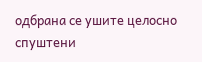одбрана се ушите целосно спуштени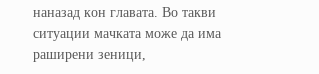наназад кон главата. Во такви ситуации мачката може да има раширени зеници,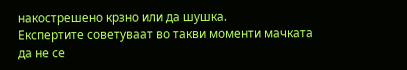накострешено крзно или да шушка.
Експертите советуваат во такви моменти мачката да не се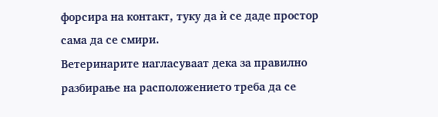форсира на контакт, туку да ѝ се даде простор сама да се смири.
Ветеринарите нагласуваат дека за правилно разбирање на расположението треба да се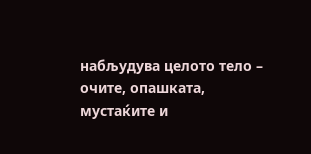набљудува целото тело – очите, опашката, мустаќите и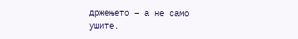држењето – а не само ушите.